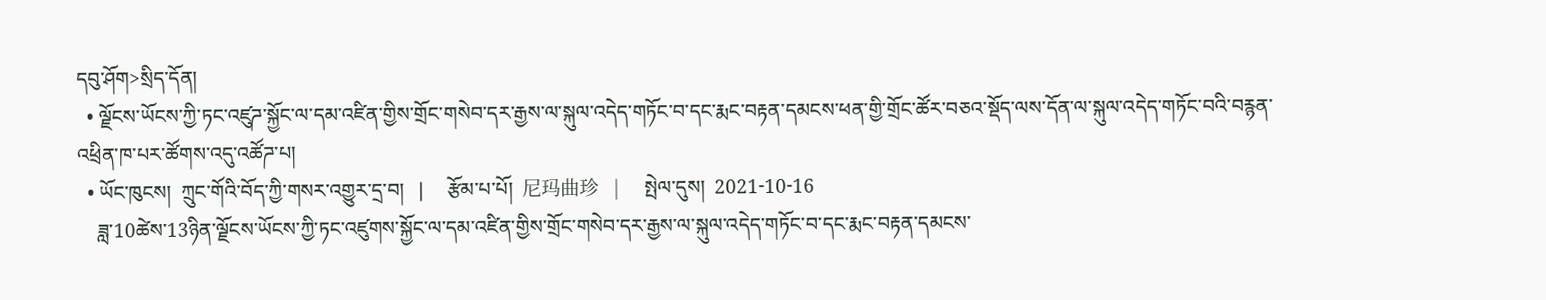དབུ་ཤོག>སྲིད་དོན།
  • ལྗོངས་ཡོངས་ཀྱི་ཏང་འཛུཌ་སྐྱོང་ལ་དམ་འཛིན་གྱིས་གྲོང་གསེབ་དར་རྒྱས་ལ་སྐུལ་འདེད་གཏོང་བ་དང་རྨང་བརྟན་དམངས་ཕན་གྱི་གྲོང་ཚོར་བཅའ་སྡོད་ལས་དོན་ལ་སྐུལ་འདེད་གཏོང་བའི་བརྙན་འཕྲིན་ཁ་པར་ཚོགས་འདུ་འཚོཌ་པ།
  • ཡོང་ཁུངས།  ཀྲུང་གོའི་བོད་ཀྱི་གསར་འགྱུར་དྲ་བ།   |     རྩོམ་པ་པོ།  尼玛曲珍   |     སྤེལ་དུས།  2021-10-16
    ཟླ་10ཚེས་13ཉིན་ལྗོངས་ཡོངས་ཀྱི་ཏང་འཛུགས་སྐྱོང་ལ་དམ་འཛིན་གྱིས་གྲོང་གསེབ་དར་རྒྱས་ལ་སྐུལ་འདེད་གཏོང་བ་དང་རྨང་བརྟན་དམངས་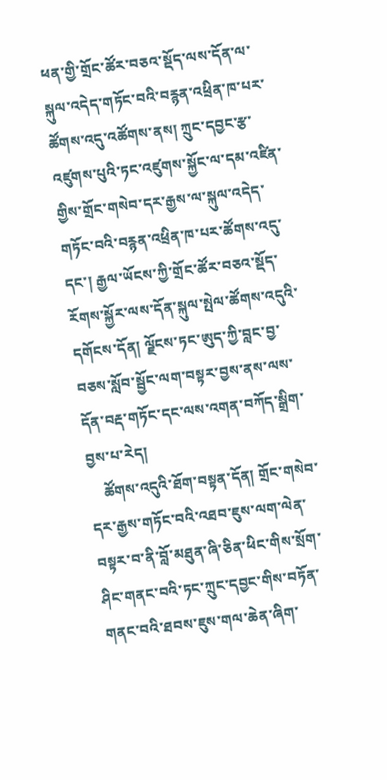ཕན་གྱི་གྲོང་ཚོར་བཅའ་སྡོད་ལས་དོན་ལ་སྐུལ་འདེད་གཏོང་བའི་བརྙན་འཕྲིན་ཁ་པར་ཚོགས་འདུ་འཚོགས་ནས། ཀྲུང་དབྱང་རྩ་འཛུགས་པུའི་ཏང་འཛུགས་སྐྱོང་ལ་དམ་འཛིན་གྱིས་གྲོང་གསེབ་དར་རྒྱས་ལ་སྐུལ་འདེད་གཏོང་བའི་བརྙན་འཕྲིན་ཁ་པར་ཚོགས་འདུ་དང་། རྒྱལ་ཡོངས་ཀྱི་གྲོང་ཚོར་བཅའ་སྡོད་རོགས་སྐྱོར་ལས་དོན་སྐུལ་སྤེལ་ཚོགས་འདུའི་དགོངས་དོན། ལྗོངས་ཏང་ཨུད་ཀྱི་བླང་བྱ་བཅས་སློབ་སྦྱོང་ལག་བསྟར་བྱས་ནས་ལས་དོན་བརྡ་གཏོང་དང་ལས་འགན་བཀོད་སྒྲིག་བྱས་པ་རེད།
    ཚོགས་འདུའི་ཐོག་བསྟན་དོན། གྲོང་གསེབ་དར་རྒྱས་གཏོང་བའི་འཐབ་ཇུས་ལག་ལེན་བསྟར་བ་ནི་བློ་མཐུན་ཞི་ཅིན་ཕིང་གིས་སྲོག་ཤིང་གནང་བའི་ཏང་ཀྲུང་དབྱང་གིས་བཏོན་གནང་བའི་ཐབས་ཇུས་གལ་ཆེན་ཞིག་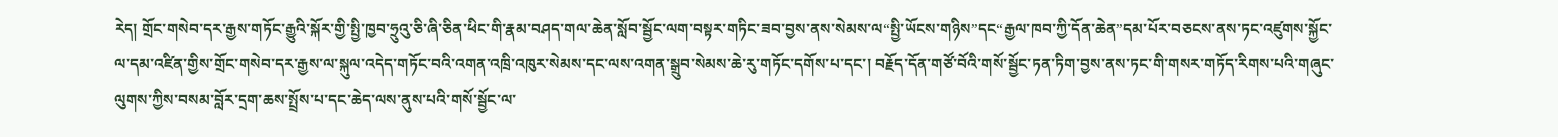རེད། གྲོང་གསེབ་དར་རྒྱས་གཏོང་རྒྱུའི་སྐོར་གྱི་སྤྱི་ཁྱབ་ཧྲུའུ་ཅི་ཞི་ཅིན་ཕིང་གི་རྣམ་བཤད་གལ་ཆེན་སློབ་སྦྱོང་ལག་བསྟར་གཏིང་ཟབ་བྱས་ནས་སེམས་ལ“སྤྱི་ཡོངས་གཉིས”དང“རྒྱལ་ཁབ་ཀྱི་དོན་ཆེན”དམ་པོར་བཅངས་ནས་ཏང་འཛུགས་སྐྱོང་ལ་དམ་འཛིན་གྱིས་གྲོང་གསེབ་དར་རྒྱས་ལ་སྐུལ་འདེད་གཏོང་བའི་འགན་འཁྲི་འཁུར་སེམས་དང་ལས་འགན་སྒྲུབ་སེམས་ཆེ་རུ་གཏོང་དགོས་པ་དང་། བརྗོད་དོན་གཙོ་བོའི་གསོ་སྦྱོང་ཏན་ཏིག་བྱས་ནས་ཏང་གི་གསར་གཏོད་རིགས་པའི་གཞུང་ལུགས་ཀྱིས་བསམ་བློར་དྲག་ཆས་སྤྲོས་པ་དང་ཆེད་ལས་ནུས་པའི་གསོ་སྦྱོང་ལ་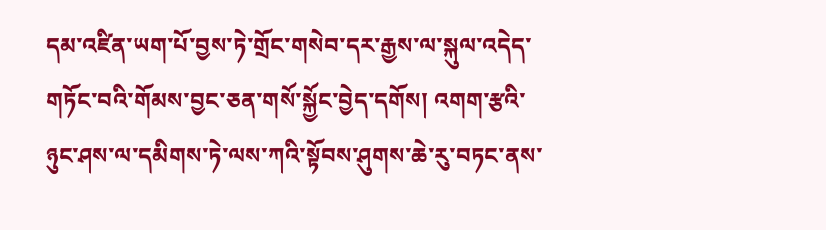དམ་འཛིན་ཡག་པོ་བྱས་ཏེ་གྲོང་གསེབ་དར་རྒྱས་ལ་སྐུལ་འདེད་གཏོང་བའི་གོམས་བྱང་ཅན་གསོ་སྐྱོང་བྱེད་དགོས། འགག་རྩའི་ཉུང་ཤས་ལ་དམིགས་ཏེ་ལས་ཀའི་སྟོབས་ཤུགས་ཆེ་རུ་བཏང་ནས་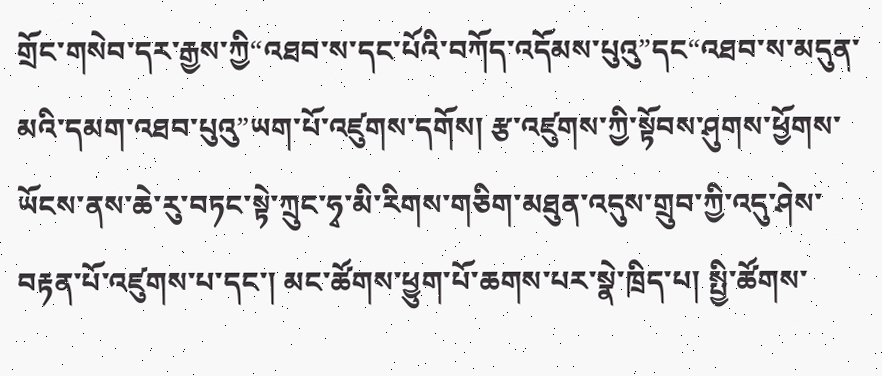གྲོང་གསེབ་དར་རྒྱས་ཀྱི“འཐབ་ས་དང་པོའི་བཀོད་འདོམས་པུའུ”དང“འཐབ་ས་མདུན་མའི་དམག་འཐབ་པུའུ”ཡག་པོ་འཛུགས་དགོས། རྩ་འཛུགས་ཀྱི་སྟོབས་ཤུགས་ཕྱོགས་ཡོངས་ནས་ཆེ་རུ་བཏང་སྟེ་ཀྲུང་ཧྭ་མི་རིགས་གཅིག་མཐུན་འདུས་གྲུབ་ཀྱི་འདུ་ཤེས་བརྟན་པོ་འཛུགས་པ་དང་། མང་ཚོགས་ཕྱུག་པོ་ཆགས་པར་སྣེ་ཁྲིད་པ། སྤྱི་ཚོགས་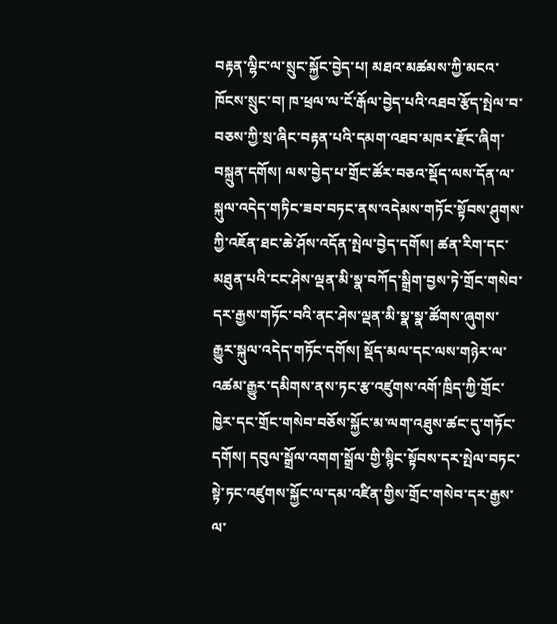བརྟན་ལྷིང་ལ་སྲུང་སྐྱོང་བྱེད་པ། མཐའ་མཚམས་ཀྱི་མངའ་ཁོངས་སྲུང་བ། ཁ་ཕྲལ་ལ་ངོ་རྒོལ་བྱེད་པའི་འཐབ་རྩོད་སྤེལ་བ་བཅས་ཀྱི་སྲ་ཞིང་བརྟན་པའི་དམག་འཐབ་མཁར་རྫོང་ཞིག་བསྐྲུན་དགོས། ལས་བྱེད་པ་གྲོང་ཚོར་བཅའ་སྡོད་ལས་དོན་ལ་སྐུལ་འདེད་གཏིང་ཟབ་བཏང་ནས་འདེམས་གཏོང་སྟོབས་ཤུགས་ཀྱི་འཇོན་ཐང་ཆེ་ཤོས་འདོན་སྤེལ་བྱེད་དགོས། ཚན་རིག་དང་མཐུན་པའི་ངང་ཤེས་ལྡན་མི་སྣ་བཀོད་སྒྲིག་བྱས་ཏེ་གྲོང་གསེབ་དར་རྒྱས་གཏོང་བའི་ནང་ཤེས་ལྡན་མི་སྣ་སྣ་ཚོགས་ཞུགས་རྒྱུར་སྐུལ་འདེད་གཏོང་དགོས། སྡོད་མལ་དང་ལས་གཉེར་ལ་འཚམ་རྒྱུར་དམིགས་ནས་ཏང་རྩ་འཛུགས་འགོ་ཁྲིད་ཀྱི་གྲོང་ཁྱེར་དང་གྲོང་གསེབ་བཅོས་སྐྱོང་མ་ལག་འཐུས་ཚང་དུ་གཏོང་དགོས། དབུལ་སྒྲོལ་འགག་སྒྲོལ་གྱི་སྙིང་སྟོབས་དར་སྤེལ་བཏང་སྟེ་ཏང་འཛུགས་སྐྱོང་ལ་དམ་འཛིན་གྱིས་གྲོང་གསེབ་དར་རྒྱས་ལ་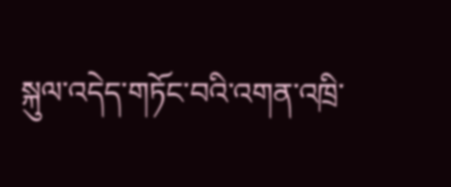སྐུལ་འདེད་གཏོང་བའི་འགན་འཁྲི་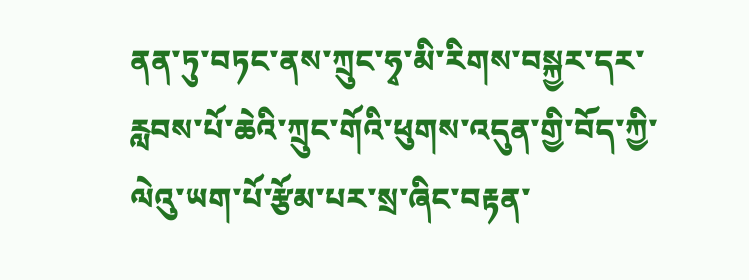ནན་ཏུ་བཏང་ནས་ཀྲུང་ཧྭ་མི་རིགས་བསྐྱར་དར་རླབས་པོ་ཆེའི་ཀྲུང་གོའི་ཕུགས་འདུན་གྱི་བོད་ཀྱི་ལེའུ་ཡག་པོ་རྩོམ་པར་སྲ་ཞིང་བརྟན་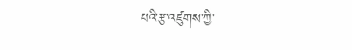པའི་རྩ་འཛུགས་ཀྱི་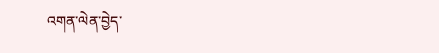འགན་ལེན་བྱེད་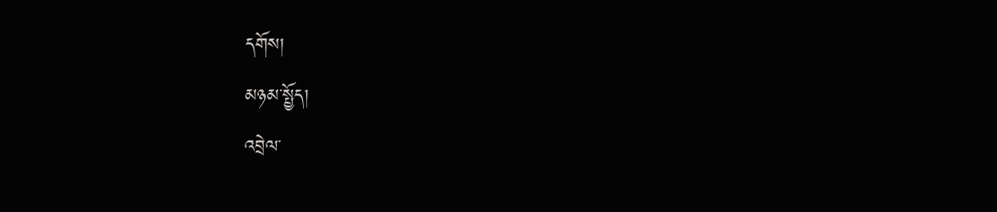དགོས།
མཉམ་སྤྱོད།
འབྲེལ་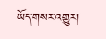ཡོད་གསར་འགྱུར།